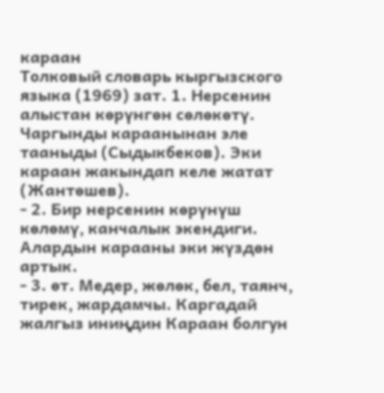караан
Толковый словарь кыргызского языка (1969) зат. 1. Нерсенин алыстан көрүнгөн сөлөкөтү. Чаргынды караанынан эле тааныды (Сыдыкбеков). Эки караан жакындап келе жатат (Жантөшев).
- 2. Бир нерсенин көрүнүш көлөмү, канчалык экендиги. Алардын карааны эки жүздөн артык.
- 3. өт. Медер, жөлөк, бел, таянч, тирек, жардамчы. Каргадай жалгыз иниңдин Караан болгун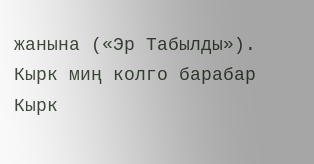жанына («Эр Табылды»). Кырк миң колго барабар Кырк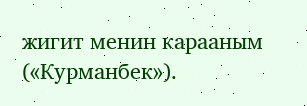жигит менин карааным («Курманбек»).